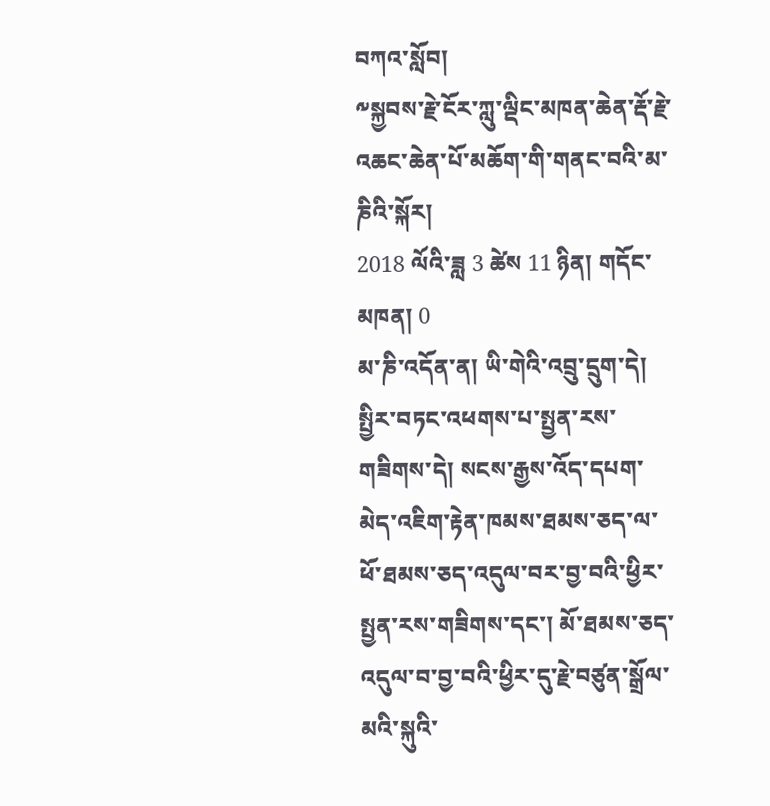བཀའ་སློབ།
༸སྐྱབས་རྗེ་ངོར་ཀླུ་ལྡིང་མཁན་ཆེན་རྡོ་རྗེ་འཆང་ཆེན་པོ་མཆོག་གི་གནང་བའི་མ་ཎིའི་སྐོར།
2018 ལོའི་ཟླ 3 ཚེས 11 ཉིན། གདོང་མཁན། 0
མ་ཎི་འདོན་ན། ཡི་གེའི་འབྲུ་དྲུག་དེ། སྤྱིར་བཏང་འཕགས་པ་སྤྱན་རས་གཟིགས་དེ། སངས་རྒྱས་འོད་དཔག་མེད་འཇིག་རྟེན་ཁམས་ཐམས་ཅད་ལ་ཕོ་ཐམས་ཅད་འདུལ་བར་བྱ་བའི་ཕྱིར་སྤྱན་རས་གཟིགས་དང་། མོ་ཐམས་ཅད་འདུལ་བ་བྱ་བའི་ཕྱིར་དུ་རྗེ་བཙུན་སྒྲོལ་མའི་སྐུའི་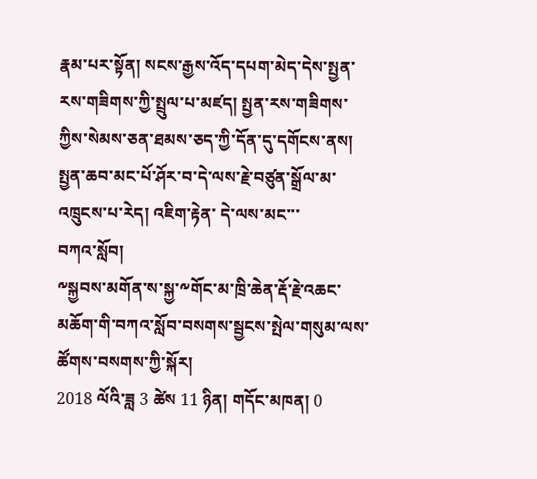རྣམ་པར་སྟོན། སངས་རྒྱས་འོད་དཔག་མེད་དེས་སྤྱན་རས་གཟིགས་ཀྱི་སྤྲུལ་པ་མཛད། སྤྱན་རས་གཟིགས་ཀྱིས་སེམས་ཅན་ཐམས་ཅད་ཀྱི་དོན་དུ་དགོངས་ནས། སྤྱན་ཆབ་མང་པོ་ཤོར་བ་དེ་ལས་རྗེ་བཙུན་སྒྲོལ་མ་འཁྲུངས་པ་རེད། འཇིག་རྟེན་ དེ་ལས་མང་་་
བཀའ་སློབ།
༸སྐྱབས་མགོན་ས་སྐྱ་༸གོང་མ་ཁྲི་ཆེན་རྡོ་རྗེ་འཆང་མཆོག་གི་བཀའ་སློབ་བསགས་སྦྱངས་སྤེལ་གསུམ་ལས་ཚོགས་བསགས་ཀྱི་སྐོར།
2018 ལོའི་ཟླ 3 ཚེས 11 ཉིན། གདོང་མཁན། 0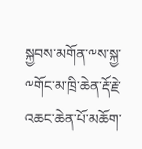སྐྱབས་མགོན་༸ས་སྐྱ་༸གོང་མ་ཁྲི་ཆེན་རྡོ་རྗེ་འཆང་ཆེན་པོ་མཆོག་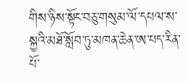གིས་ཉིས་སྟོང་བཅུ་གསུམ་ལོ་དཔལ་ས་སྐྱའི་མཐོ་སློབ་ཏུ་མཁན་ཆེན་ཨ་པད་རིན་པོ་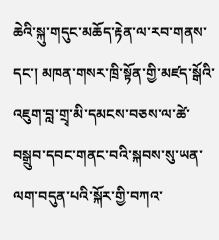ཆེའི་སྐུ་གདུང་མཆོད་རྟེན་ལ་རབ་གནས་དང་། མཁན་གསར་ཁྲི་སྟོན་གྱི་མཛད་སྒོའི་འཇུག་བླ་གྲྭ་མི་དམངས་བཅས་ལ་ཚེ་བསྒྲུབ་དབང་གནང་བའི་སྐབས་སུ་ཡན་ལག་བདུན་པའི་སྐོར་གྱི་བཀའ་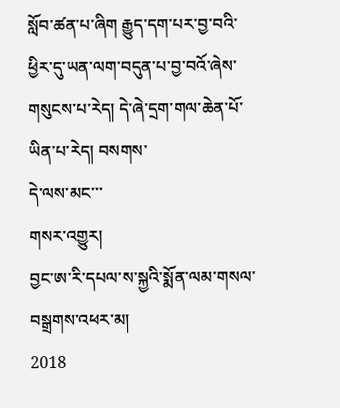སློབ་ཚན་པ་ཞིག རྒྱུད་དག་པར་བྱ་བའི་ཕྱིར་དུ་ཡན་ལག་བདུན་པ་བྱ་བའོ་ཞེས་གསུངས་པ་རེད། དེ་ཞེ་དྲག་གལ་ཆེན་པོ་ཡིན་པ་རེད། བསགས་
དེ་ལས་མང་་་
གསར་འགྱུར།
བྱང་ཨ་རི་དཔལ་ས་སྐྱའི་སྨོན་ལམ་གསལ་བསྒྲགས་འཕར་མ།
2018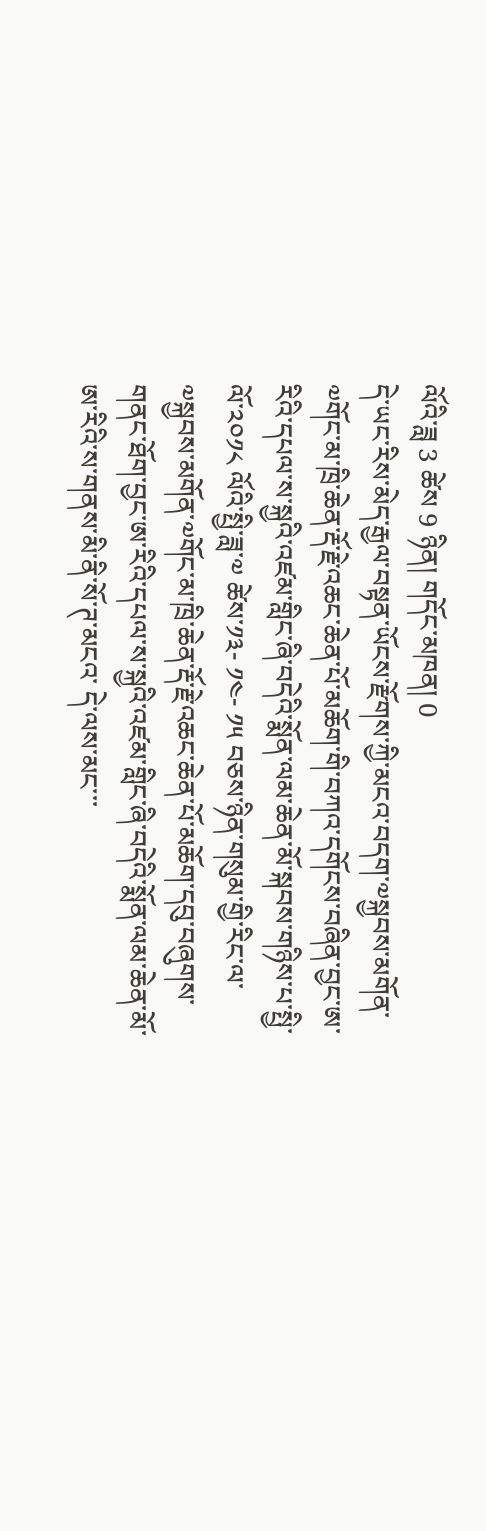ལོའི་ཟླ 3 ཚེས 9 ཉིན། གདོང་མཁན། 0
དེ་ཡང་རིས་མེད་རྒྱལ་བསྟན་ཡོངས་རྫོགས་ཀྱི་མངའ་བདག་༧སྐྱབས་མགོན་༧གོང་མ་ཁྲི་ཆེན་རྡོ་རྗེ་འཆང་ཆེན་པོ་མཆོག་གི་བཀའ་དགོངས་བཞིན་བྱང་ཨ་རིའི་དཔལ་ས་སྐྱའི་འཛམ་གླིང་ཞི་བདེའི་སྨོན་ལམ་ཆེན་མོ་སྐབས་གཉིས་པ་སྤྱི་ལོ་༢༠༡༨ ལོའི་སྤྱི་ཟླ་༧ ཚེས་༡༣- ༡༤- ༡༥ བཅས་ཉིན་གསུམ་གྱི་རིང་ལ་༧སྐྱབས་མགོན་༧གོང་མ་ཁྲི་ཆེན་རྡོ་རྗེ་འཆང་ཆེན་པོ་མཆོག་དབུ་བཞུགས་གནང་ཐོག་བྱང་ཨ་རིའི་དཔལ་ས་སྐྱའི་འཛམ་གླིང་ཞི་བདེའི་སྨོན་ལམ་ཆེན་མོ་ཨ་རིའི་ས་གནས་མི་ནི་སོ་ཊ་མངའ་ དེ་ལས་མང་་་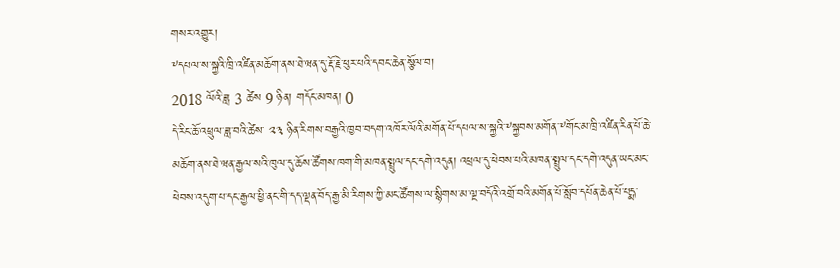གསར་འགྱུར།
༸དཔལ་ས་སྐྱའི་ཁྲི་འཛིན་མཆོག་ནས་ཐེ་ཝན་དུ་རྡོ་རྗེ་ཕུར་པའི་དབང་ཆེན་སྩོལ་བ།
2018 ལོའི་ཟླ 3 ཚེས 9 ཉིན། གདོང་མཁན། 0
དེ་རིང་ཆོ་འཕྲུལ་ཟླ་བའི་ཚེས་ ༢༣ ཉིན་རིགས་བརྒྱའི་ཁྱབ་བདག་འཁོར་ལོའི་མགོན་པོ་དཔལ་ས་སྐྱའི་༸སྐྱབས་མགོན་༸གོང་མ་ཁྲི་འཛིན་རིན་པོ་ཆེ་མཆོག་ནས་ཐེ་ཝན་རྒྱལ་སའི་ཁུལ་དུ་ཆོས་ཚོགས་ཁག་གི་མཁན་སྤྲུལ་དང་དགེ་འདུན། འཕྲལ་དུ་ཕེབས་པའི་མཁན་སྤྲུལ་དང་དགེ་འདུན་ཡང་མང་ཕེབས་འདུག་པ་དང་རྒྱལ་ཕྱི་ནང་གི་དད་ལྡན་བོད་རྒྱ་མི་རིགས་ཀྱི་མང་ཚོགས་ལ་སྙིགས་མ་ལྔ་བདོའི་འགྲོ་བའི་མགོན་པོ་སློབ་དཔོན་ཆེན་པོ་པདྨ་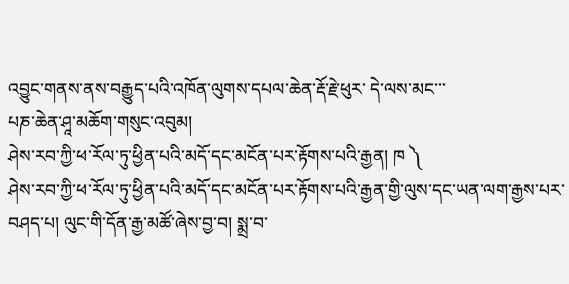འབྱུང་གནས་ནས་བརྒྱུད་པའི་འཁོན་ལུགས་དཔལ་ཆེན་རྡོ་རྗེ་ཕུར་ དེ་ལས་མང་་་
པཎ་ཆེན་ཤཱ་མཆོག་གསུང་འབུམ།
ཤེས་རབ་ཀྱི་ཕ་རོལ་ཏུ་ཕྱིན་པའི་མདོ་དང་མངོན་པར་རྟོགས་པའི་རྒྱན། ཁ ༽
ཤེས་རབ་ཀྱི་ཕ་རོལ་ཏུ་ཕྱིན་པའི་མདོ་དང་མངོན་པར་རྟོགས་པའི་རྒྱན་གྱི་ལུས་དང་ཡན་ལག་རྒྱས་པར་བཤད་པ། ལུང་གི་དོན་རྒྱ་མཚོ་ཞེས་བྱ་བ། སྨྲ་བ་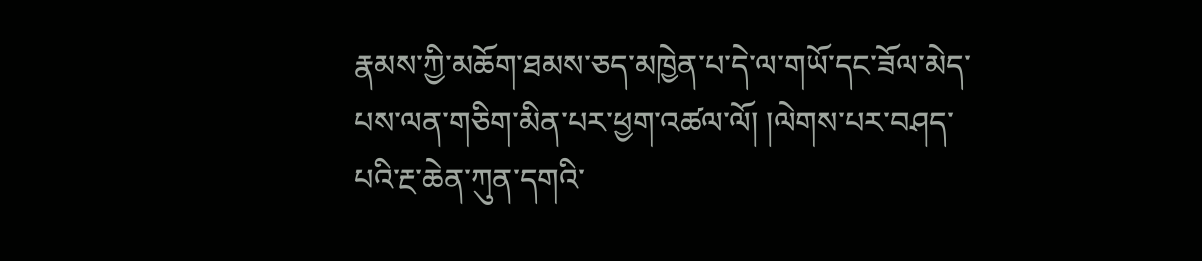རྣམས་ཀྱི་མཆོག་ཐམས་ཅད་མཁྱེན་པ་དེ་ལ་གཡོ་དང་ཟོལ་མེད་པས་ལན་གཅིག་མིན་པར་ཕྱག་འཚལ་ལོ། །ལེགས་པར་བཤད་པའི་རྔ་ཆེན་ཀུན་དགའི་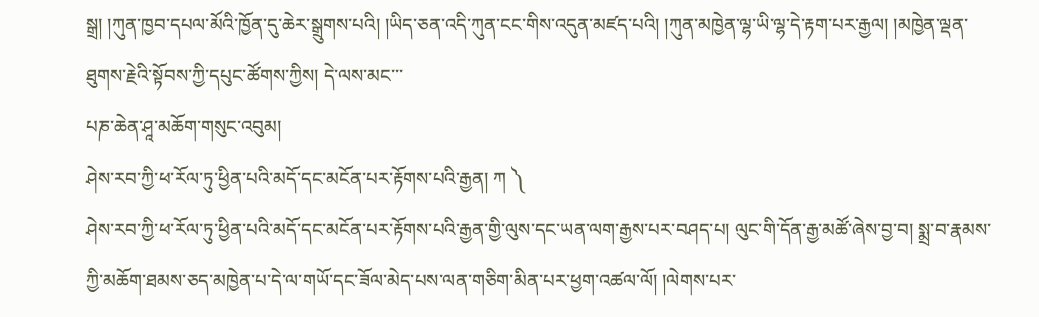སྒྲ། །ཀུན་ཁྱབ་དཔལ་མོའི་ཁྱོན་དུ་ཆེར་སྒྲུགས་པའི། །ཡིད་ཅན་འདི་ཀུན་ངང་གིས་འདུན་མཛད་པའི། །ཀུན་མཁྱེན་ལྷ་ཡི་ལྷ་དེ་རྟག་པར་རྒྱལ། །མཁྱེན་ལྡན་ཐུགས་རྗེའི་སྟོབས་ཀྱི་དཔུང་ཚོགས་ཀྱིས། དེ་ལས་མང་་་
པཎ་ཆེན་ཤཱ་མཆོག་གསུང་འབུམ།
ཤེས་རབ་ཀྱི་ཕ་རོལ་ཏུ་ཕྱིན་པའི་མདོ་དང་མངོན་པར་རྟོགས་པའི་རྒྱན། ཀ ༽
ཤེས་རབ་ཀྱི་ཕ་རོལ་ཏུ་ཕྱིན་པའི་མདོ་དང་མངོན་པར་རྟོགས་པའི་རྒྱན་གྱི་ལུས་དང་ཡན་ལག་རྒྱས་པར་བཤད་པ། ལུང་གི་དོན་རྒྱ་མཚོ་ཞེས་བྱ་བ། སྨྲ་བ་རྣམས་ཀྱི་མཆོག་ཐམས་ཅད་མཁྱེན་པ་དེ་ལ་གཡོ་དང་ཟོལ་མེད་པས་ལན་གཅིག་མིན་པར་ཕྱག་འཚལ་ལོ། །ལེགས་པར་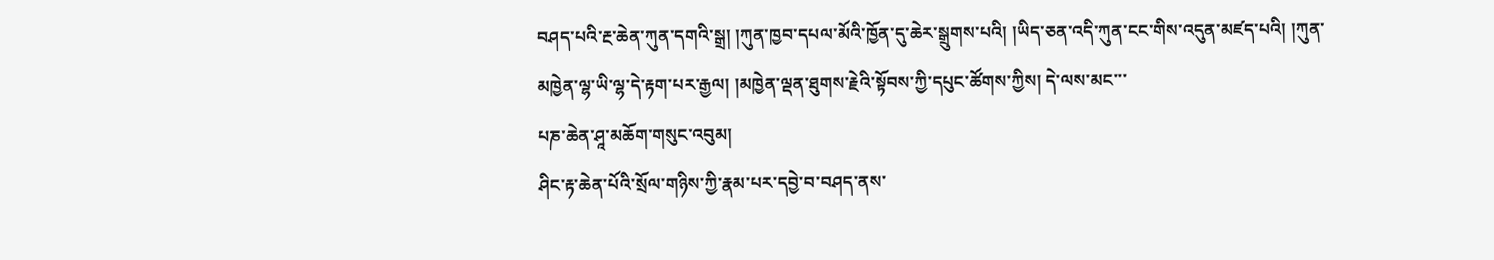བཤད་པའི་རྔ་ཆེན་ཀུན་དགའི་སྒྲ། །ཀུན་ཁྱབ་དཔལ་མོའི་ཁྱོན་དུ་ཆེར་སྒྲུགས་པའི། །ཡིད་ཅན་འདི་ཀུན་ངང་གིས་འདུན་མཛད་པའི། །ཀུན་མཁྱེན་ལྷ་ཡི་ལྷ་དེ་རྟག་པར་རྒྱལ། །མཁྱེན་ལྡན་ཐུགས་རྗེའི་སྟོབས་ཀྱི་དཔུང་ཚོགས་ཀྱིས། དེ་ལས་མང་་་
པཎ་ཆེན་ཤཱ་མཆོག་གསུང་འབུམ།
ཤིང་རྟ་ཆེན་པོའི་སྲོལ་གཉིས་ཀྱི་རྣམ་པར་དབྱེ་བ་བཤད་ནས་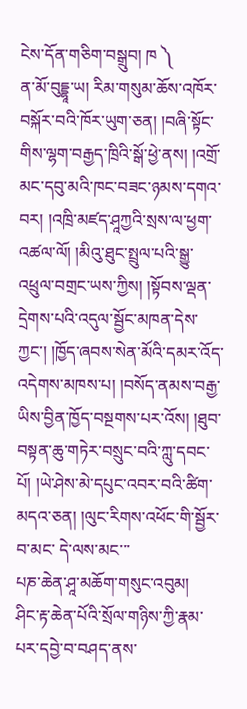ངེས་དོན་གཅིག་བསྒྲུབ། ཁ ༽
ན་མོ་བུདྡྷཱ་ཡ། རིམ་གསུམ་ཆོས་འཁོར་བསྐོར་བའི་ཁོར་ཡུག་ཅན། །བཞི་སྟོང་གིས་ལྷག་བརྒྱད་ཁྲིའི་སྒོ་ཕྱེ་ནས། །འགྲོ་མང་དབུ་མའི་ཁང་བཟང་ཉམས་དགའ་བར། །འཁྲི་མཛད་ཤཱཀྱའི་སྲས་ལ་ཕྱག་འཚལ་ལོ། །མིའུ་ཐུང་སྤྲུལ་པའི་སྒྱུ་འཕྲུལ་བགྲང་ཡས་ཀྱིས། །སྟོབས་ལྡན་དྲེགས་པའི་འདུལ་སྦྱོང་མཁན་དེས་ཀྱང་། །ཁྱོད་ཞབས་སེན་མོའི་དམར་འོད་འདེགས་མཁས་པ། །བསོད་ནམས་བརྒྱ་ཡིས་བྱིན་ཁྱོད་བསྔགས་པར་འོས། །ཐུབ་བསྟན་ཆུ་གཏེར་བསྲུང་བའི་ཀླུ་དབང་པོ། །ཡེ་ཤེས་མེ་དཔུང་འབར་བའི་ཚིག་མདའ་ཅན། །ལུང་རིགས་འཕོང་གི་སྦྱོར་བ་མང་ དེ་ལས་མང་་་
པཎ་ཆེན་ཤཱ་མཆོག་གསུང་འབུམ།
ཤིང་རྟ་ཆེན་པོའི་སྲོལ་གཉིས་ཀྱི་རྣམ་པར་དབྱེ་བ་བཤད་ནས་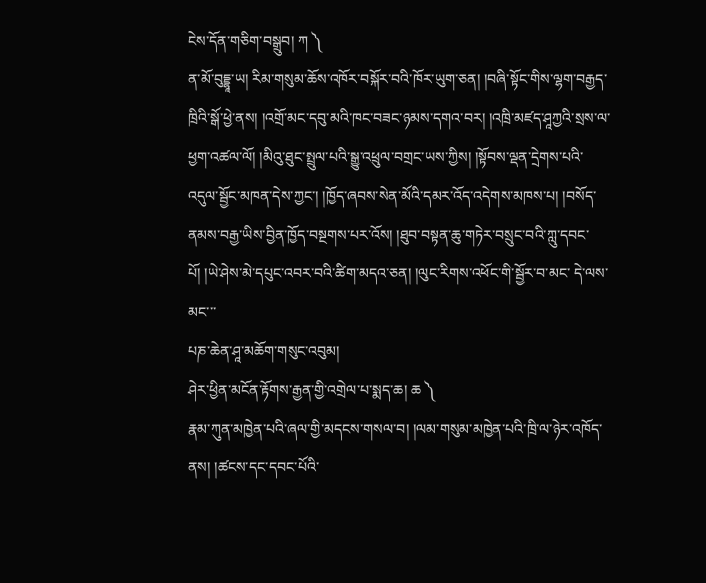ངེས་དོན་གཅིག་བསྒྲུབ། ཀ ༽
ན་མོ་བུདྡྷཱ་ཡ། རིམ་གསུམ་ཆོས་འཁོར་བསྐོར་བའི་ཁོར་ཡུག་ཅན། །བཞི་སྟོང་གིས་ལྷག་བརྒྱད་ཁྲིའི་སྒོ་ཕྱེ་ནས། །འགྲོ་མང་དབུ་མའི་ཁང་བཟང་ཉམས་དགའ་བར། །འཁྲི་མཛད་ཤཱཀྱའི་སྲས་ལ་ཕྱག་འཚལ་ལོ། །མིའུ་ཐུང་སྤྲུལ་པའི་སྒྱུ་འཕྲུལ་བགྲང་ཡས་ཀྱིས། །སྟོབས་ལྡན་དྲེགས་པའི་འདུལ་སྦྱོང་མཁན་དེས་ཀྱང་། །ཁྱོད་ཞབས་སེན་མོའི་དམར་འོད་འདེགས་མཁས་པ། །བསོད་ནམས་བརྒྱ་ཡིས་བྱིན་ཁྱོད་བསྔགས་པར་འོས། །ཐུབ་བསྟན་ཆུ་གཏེར་བསྲུང་བའི་ཀླུ་དབང་པོ། །ཡེ་ཤེས་མེ་དཔུང་འབར་བའི་ཚིག་མདའ་ཅན། །ལུང་རིགས་འཕོང་གི་སྦྱོར་བ་མང་ དེ་ལས་མང་་་
པཎ་ཆེན་ཤཱ་མཆོག་གསུང་འབུམ།
ཤེར་ཕྱིན་མངོན་རྟོགས་རྒྱན་གྱི་འགྲེལ་པ་སྨད་ཆ། ཆ ༽
རྣམ་ཀུན་མཁྱེན་པའི་ཞལ་གྱི་མདངས་གསལ་བ། །ལམ་གསུམ་མཁྱེན་པའི་ཁྲི་ལ་ཉེར་འཁོད་ནས། །ཚངས་དང་དབང་པོའི་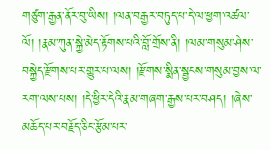གཙུག་རྒྱན་ནོར་བུ་ཡིས། །ལན་བརྒྱར་བཏུད་པ་དེ་ལ་ཕྱག་འཚལ་ལོ། །རྣམ་ཀུན་སྐྱེ་མེད་རྟོགས་པའི་བློ་གྲོས་ནི། །ལམ་གསུམ་ཤེས་བསྐྱེད་རྫོགས་པར་གྱུར་པ་ལས། །རྫོགས་སྨིན་སྦྱངས་གསུམ་བྱས་ལ་རག་ལས་པས། །དེ་ཕྱིར་དེའི་རྣམ་གཞག་རྒྱས་པར་བཤད། །ཞེས་མཆོད་པར་བརྗོད་ཅིང་རྩོམ་པར་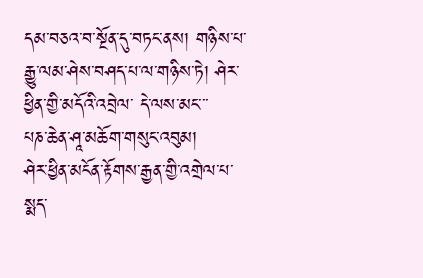དམ་བཅའ་བ་སྔོན་དུ་བཏང་ནས། གཉིས་པ་རྒྱུ་ལམ་ཤེས་བཤད་པ་ལ་གཉིས་ཏེ། ཤེར་ཕྱིན་གྱི་མདོའི་འབྲེལ་ དེ་ལས་མང་་་
པཎ་ཆེན་ཤཱ་མཆོག་གསུང་འབུམ།
ཤེར་ཕྱིན་མངོན་རྟོགས་རྒྱན་གྱི་འགྲེལ་པ་སྨད་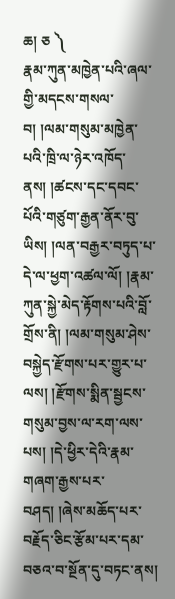ཆ། ཅ ༽
རྣམ་ཀུན་མཁྱེན་པའི་ཞལ་གྱི་མདངས་གསལ་བ། །ལམ་གསུམ་མཁྱེན་པའི་ཁྲི་ལ་ཉེར་འཁོད་ནས། །ཚངས་དང་དབང་པོའི་གཙུག་རྒྱན་ནོར་བུ་ཡིས། །ལན་བརྒྱར་བཏུད་པ་དེ་ལ་ཕྱག་འཚལ་ལོ། །རྣམ་ཀུན་སྐྱེ་མེད་རྟོགས་པའི་བློ་གྲོས་ནི། །ལམ་གསུམ་ཤེས་བསྐྱེད་རྫོགས་པར་གྱུར་པ་ལས། །རྫོགས་སྨིན་སྦྱངས་གསུམ་བྱས་ལ་རག་ལས་པས། །དེ་ཕྱིར་དེའི་རྣམ་གཞག་རྒྱས་པར་བཤད། །ཞེས་མཆོད་པར་བརྗོད་ཅིང་རྩོམ་པར་དམ་བཅའ་བ་སྔོན་དུ་བཏང་ནས།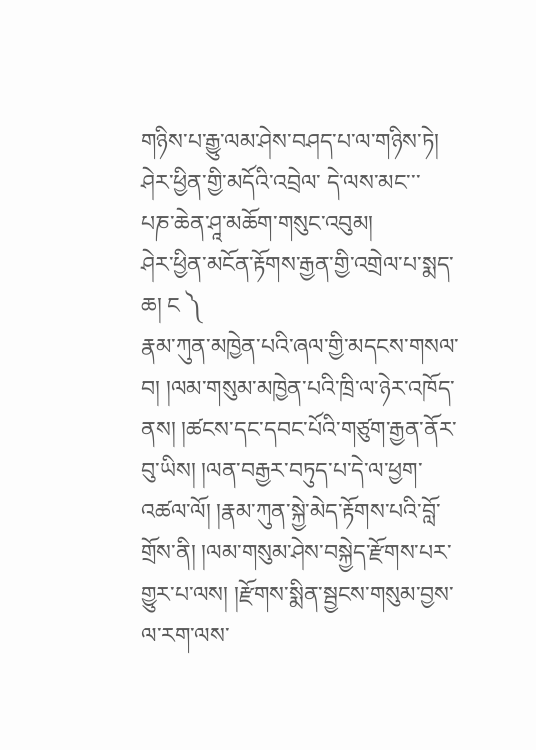གཉིས་པ་རྒྱུ་ལམ་ཤེས་བཤད་པ་ལ་གཉིས་ཏེ། ཤེར་ཕྱིན་གྱི་མདོའི་འབྲེལ་ དེ་ལས་མང་་་
པཎ་ཆེན་ཤཱ་མཆོག་གསུང་འབུམ།
ཤེར་ཕྱིན་མངོན་རྟོགས་རྒྱན་གྱི་འགྲེལ་པ་སྨད་ཆ། ང ༽
རྣམ་ཀུན་མཁྱེན་པའི་ཞལ་གྱི་མདངས་གསལ་བ། །ལམ་གསུམ་མཁྱེན་པའི་ཁྲི་ལ་ཉེར་འཁོད་ནས། །ཚངས་དང་དབང་པོའི་གཙུག་རྒྱན་ནོར་བུ་ཡིས། །ལན་བརྒྱར་བཏུད་པ་དེ་ལ་ཕྱག་འཚལ་ལོ། །རྣམ་ཀུན་སྐྱེ་མེད་རྟོགས་པའི་བློ་གྲོས་ནི། །ལམ་གསུམ་ཤེས་བསྐྱེད་རྫོགས་པར་གྱུར་པ་ལས། །རྫོགས་སྨིན་སྦྱངས་གསུམ་བྱས་ལ་རག་ལས་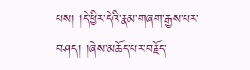པས། །དེ་ཕྱིར་དེའི་རྣམ་གཞག་རྒྱས་པར་བཤད། །ཞེས་མཆོད་པར་བརྗོད་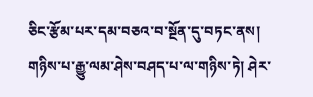ཅིང་རྩོམ་པར་དམ་བཅའ་བ་སྔོན་དུ་བཏང་ནས། གཉིས་པ་རྒྱུ་ལམ་ཤེས་བཤད་པ་ལ་གཉིས་ཏེ། ཤེར་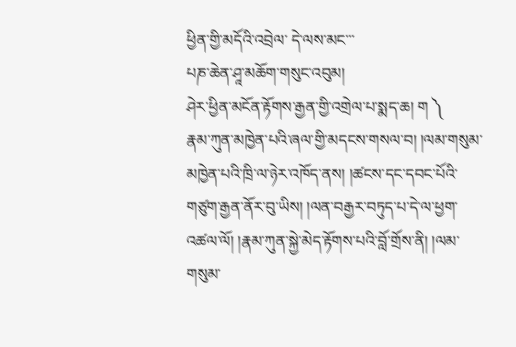ཕྱིན་གྱི་མདོའི་འབྲེལ་ དེ་ལས་མང་་་
པཎ་ཆེན་ཤཱ་མཆོག་གསུང་འབུམ།
ཤེར་ཕྱིན་མངོན་རྟོགས་རྒྱན་གྱི་འགྲེལ་པ་སྨད་ཆ། ག ༽
རྣམ་ཀུན་མཁྱེན་པའི་ཞལ་གྱི་མདངས་གསལ་བ། །ལམ་གསུམ་མཁྱེན་པའི་ཁྲི་ལ་ཉེར་འཁོད་ནས། །ཚངས་དང་དབང་པོའི་གཙུག་རྒྱན་ནོར་བུ་ཡིས། །ལན་བརྒྱར་བཏུད་པ་དེ་ལ་ཕྱག་འཚལ་ལོ། །རྣམ་ཀུན་སྐྱེ་མེད་རྟོགས་པའི་བློ་གྲོས་ནི། །ལམ་གསུམ་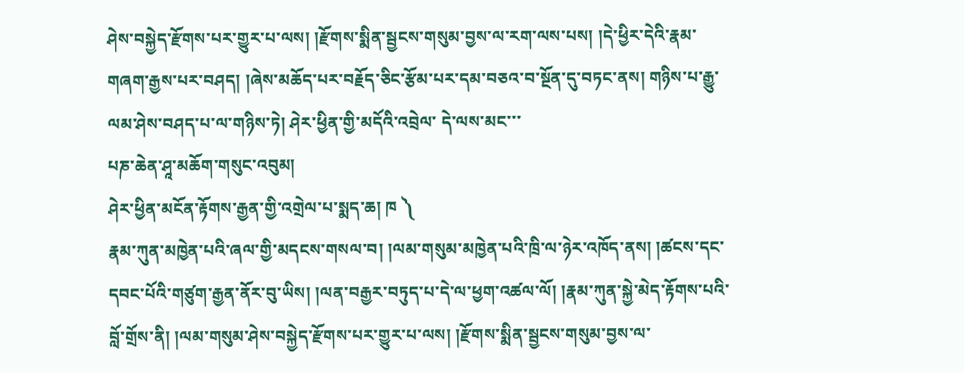ཤེས་བསྐྱེད་རྫོགས་པར་གྱུར་པ་ལས། །རྫོགས་སྨིན་སྦྱངས་གསུམ་བྱས་ལ་རག་ལས་པས། །དེ་ཕྱིར་དེའི་རྣམ་གཞག་རྒྱས་པར་བཤད། །ཞེས་མཆོད་པར་བརྗོད་ཅིང་རྩོམ་པར་དམ་བཅའ་བ་སྔོན་དུ་བཏང་ནས། གཉིས་པ་རྒྱུ་ལམ་ཤེས་བཤད་པ་ལ་གཉིས་ཏེ། ཤེར་ཕྱིན་གྱི་མདོའི་འབྲེལ་ དེ་ལས་མང་་་
པཎ་ཆེན་ཤཱ་མཆོག་གསུང་འབུམ།
ཤེར་ཕྱིན་མངོན་རྟོགས་རྒྱན་གྱི་འགྲེལ་པ་སྨད་ཆ། ཁ ༽
རྣམ་ཀུན་མཁྱེན་པའི་ཞལ་གྱི་མདངས་གསལ་བ། །ལམ་གསུམ་མཁྱེན་པའི་ཁྲི་ལ་ཉེར་འཁོད་ནས། །ཚངས་དང་དབང་པོའི་གཙུག་རྒྱན་ནོར་བུ་ཡིས། །ལན་བརྒྱར་བཏུད་པ་དེ་ལ་ཕྱག་འཚལ་ལོ། །རྣམ་ཀུན་སྐྱེ་མེད་རྟོགས་པའི་བློ་གྲོས་ནི། །ལམ་གསུམ་ཤེས་བསྐྱེད་རྫོགས་པར་གྱུར་པ་ལས། །རྫོགས་སྨིན་སྦྱངས་གསུམ་བྱས་ལ་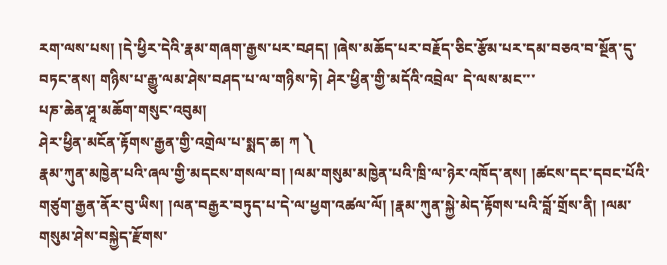རག་ལས་པས། །དེ་ཕྱིར་དེའི་རྣམ་གཞག་རྒྱས་པར་བཤད། །ཞེས་མཆོད་པར་བརྗོད་ཅིང་རྩོམ་པར་དམ་བཅའ་བ་སྔོན་དུ་བཏང་ནས། གཉིས་པ་རྒྱུ་ལམ་ཤེས་བཤད་པ་ལ་གཉིས་ཏེ། ཤེར་ཕྱིན་གྱི་མདོའི་འབྲེལ་ དེ་ལས་མང་་་
པཎ་ཆེན་ཤཱ་མཆོག་གསུང་འབུམ།
ཤེར་ཕྱིན་མངོན་རྟོགས་རྒྱན་གྱི་འགྲེལ་པ་སྨད་ཆ། ཀ ༽
རྣམ་ཀུན་མཁྱེན་པའི་ཞལ་གྱི་མདངས་གསལ་བ། །ལམ་གསུམ་མཁྱེན་པའི་ཁྲི་ལ་ཉེར་འཁོད་ནས། །ཚངས་དང་དབང་པོའི་གཙུག་རྒྱན་ནོར་བུ་ཡིས། །ལན་བརྒྱར་བཏུད་པ་དེ་ལ་ཕྱག་འཚལ་ལོ། །རྣམ་ཀུན་སྐྱེ་མེད་རྟོགས་པའི་བློ་གྲོས་ནི། །ལམ་གསུམ་ཤེས་བསྐྱེད་རྫོགས་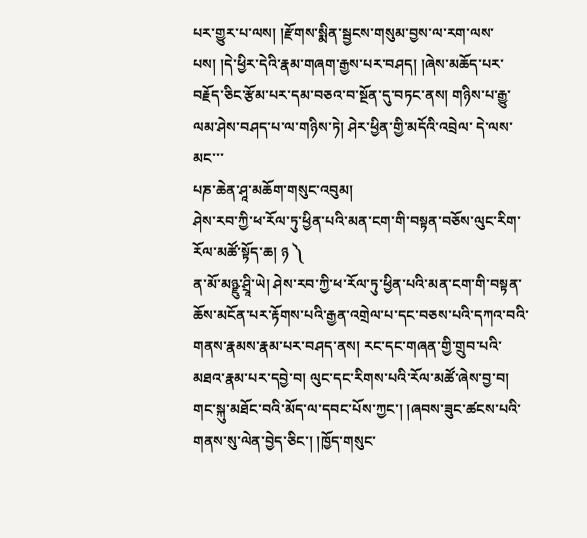པར་གྱུར་པ་ལས། །རྫོགས་སྨིན་སྦྱངས་གསུམ་བྱས་ལ་རག་ལས་པས། །དེ་ཕྱིར་དེའི་རྣམ་གཞག་རྒྱས་པར་བཤད། །ཞེས་མཆོད་པར་བརྗོད་ཅིང་རྩོམ་པར་དམ་བཅའ་བ་སྔོན་དུ་བཏང་ནས། གཉིས་པ་རྒྱུ་ལམ་ཤེས་བཤད་པ་ལ་གཉིས་ཏེ། ཤེར་ཕྱིན་གྱི་མདོའི་འབྲེལ་ དེ་ལས་མང་་་
པཎ་ཆེན་ཤཱ་མཆོག་གསུང་འབུམ།
ཤེས་རབ་ཀྱི་ཕ་རོལ་ཏུ་ཕྱིན་པའི་མན་ངག་གི་བསྟན་བཅོས་ལུང་རིག་རོལ་མཚོ་སྟོད་ཆ། ཉ ༽
ན་མོ་མཉྫུ་ཤྲཱི་ཡེ། ཤེས་རབ་ཀྱི་ཕ་རོལ་ཏུ་ཕྱིན་པའི་མན་ངག་གི་བསྟན་ཆོས་མངོན་པར་རྟོགས་པའི་རྒྱན་འགྲེལ་པ་དང་བཅས་པའི་དཀའ་བའི་གནས་རྣམས་རྣམ་པར་བཤད་ནས། རང་དང་གཞན་གྱི་གྲུབ་པའི་མཐའ་རྣམ་པར་དབྱེ་བ། ལུང་དང་རིགས་པའི་རོལ་མཚོ་ཞེས་བྱ་བ། གང་སྐུ་མཐོང་བའི་མོད་ལ་དབང་པོས་ཀྱང་། །ཞབས་ཟུང་ཚངས་པའི་གནས་སུ་ལེན་བྱེད་ཅིང་། །ཁྱོད་གསུང་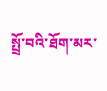སྤྲོ་བའི་ཐོག་མར་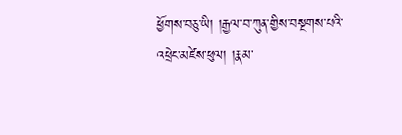ཕྱོགས་བཅུ་ཡི། །རྒྱལ་བ་ཀུན་གྱིས་བསྔགས་པའི་འཕྲེང་མཛེས་ཕུལ། །རྣམ་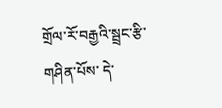གྲོལ་རོ་བརྒྱའི་སྦྲང་རྩི་གཤིན་པོས་ དེ་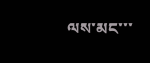ལས་མང་་་